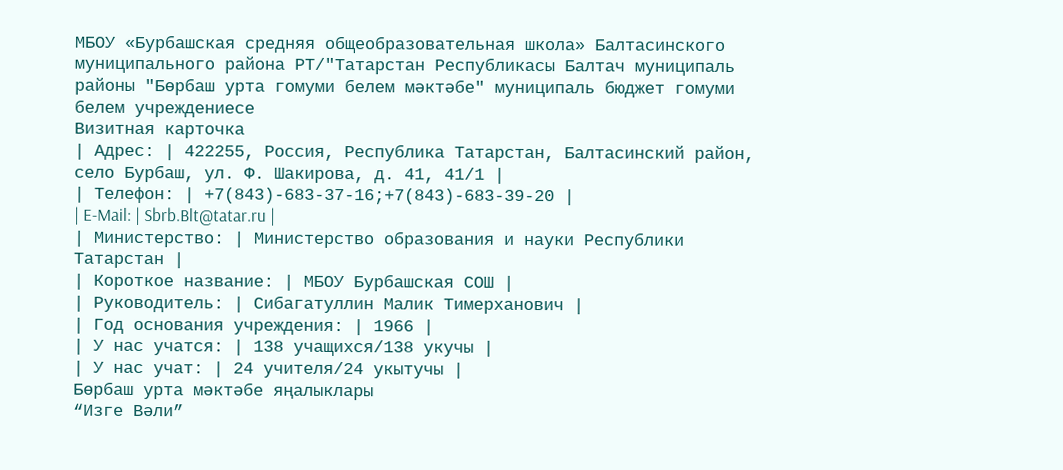МБОУ «Бурбашская средняя общеобразовательная школа» Балтасинского муниципального района РТ/"Татарстан Республикасы Балтач муниципаль районы "Бөрбаш урта гомуми белем мәктәбе" муниципаль бюджет гомуми белем учреждениесе
Визитная карточка
| Адрес: | 422255, Россия, Республика Татарстан, Балтасинский район, село Бурбаш, ул. Ф. Шакирова, д. 41, 41/1 |
| Телефон: | +7(843)-683-37-16;+7(843)-683-39-20 |
| E-Mail: | Sbrb.Blt@tatar.ru |
| Министерство: | Министерство образования и науки Республики Татарстан |
| Короткое название: | МБОУ Бурбашская СОШ |
| Руководитель: | Сибагатуллин Малик Тимерханович |
| Год основания учреждения: | 1966 |
| У нас учатся: | 138 учащихся/138 укучы |
| У нас учат: | 24 учителя/24 укытучы |
Бөрбаш урта мәктәбе яңалыклары
“Изге Вәли”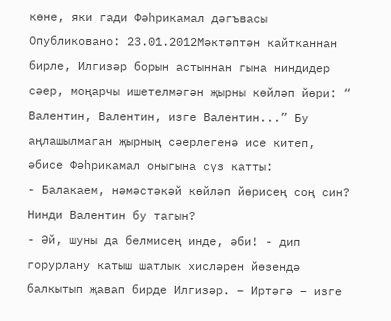көне, яки гади Фәһрикамал дәгъвасы
Опубликовано: 23.01.2012Мәктәптән кайтканнан бирле, Илгизәр борын астыннан гына ниндидер сәер, моңарчы ишетелмәгән җырны көйләп йөри: “ Валентин, Валентин, изге Валентин...” Бу аңлашылмаган җырның сәерлегенә исе китеп, әбисе Фәһрикамал оныгына сүз катты:
- Балакаем, нәмәстәкәй көйләп йөрисең соң син? Нинди Валентин бу тагын?
- Әй, шуны да белмисең инде, әби! - дип горурлану катыш шатлык хисләрен йөзендә балкытып җавап бирде Илгизәр. – Иртәгә – изге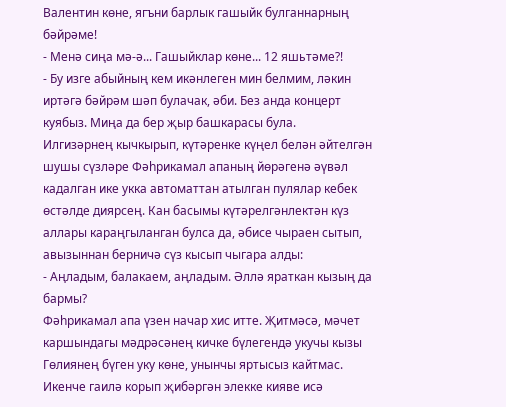Валентин көне, ягъни барлык гашыйк булганнарның бәйрәме!
- Менә сиңа мә-ә... Гашыйклар көне... 12 яшьтәме?!
- Бу изге абыйның кем икәнлеген мин белмим, ләкин иртәгә бәйрәм шәп булачак, әби. Без анда концерт куябыз. Миңа да бер җыр башкарасы була.
Илгизәрнең кычкырып, күтәренке күңел белән әйтелгән шушы сүзләре Фәһрикамал апаның йөрәгенә әүвәл кадалган ике укка автоматтан атылган пулялар кебек өстәлде диярсең. Кан басымы күтәрелгәнлектән күз аллары караңгыланган булса да, әбисе чыраен сытып, авызыннан берничә сүз кысып чыгара алды:
- Аңладым, балакаем, аңладым. Әллә яраткан кызың да бармы?
Фәһрикамал апа үзен начар хис итте. Җитмәсә, мәчет каршындагы мәдрәсәнең кичке бүлегендә укучы кызы Гөлиянең бүген уку көне, унынчы яртысыз кайтмас. Икенче гаилә корып җибәргән элекке кияве исә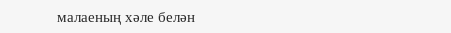малаеның хәле белән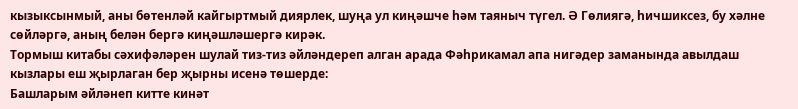кызыксынмый, аны бөтенләй кайгыртмый диярлек, шуңа ул киңәшче һәм таяныч түгел. Ә Гөлиягә, һичшиксез, бу хәлне сөйләргә, аның белән бергә киңәшләшергә кирәк.
Тормыш китабы сәхифәләрен шулай тиз-тиз әйләндереп алган арада Фәһрикамал апа нигәдер заманында авылдаш кызлары еш җырлаган бер җырны исенә төшерде:
Башларым әйләнеп китте кинәт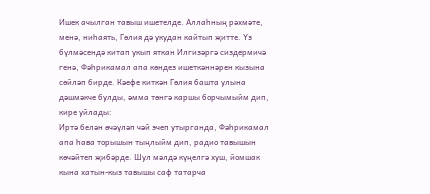Ишек ачылган тавыш ишетелде. Аллаһның рәхмәте, менә, ниһаять, Гөлия дә укудан кайтып җитте. Үз бүлмәсендә китап укып яткан Илгизәргә сиздермичә генә, Фәһрикамал апа көндез ишеткәннәрен кызына сөйләп бирде. Кәефе киткән Гөлия башта улына дәшмәкче булды, әмма төнгә каршы борчымыйм дип, кире уйлады:
Иртә белән өчәүләп чәй эчеп утырганда, Фәһрикамал апа һава торышын тыңлыйм дип, радио тавышын көчәйтеп җибәрде. Шул мәлдә күңелгә хуш, йомшак кына хатын-кыз тавышы саф татарча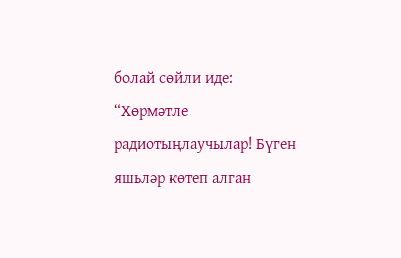болай сөйли иде: “Хөрмәтле радиотыңлаучылар! Бүген яшьләр көтеп алган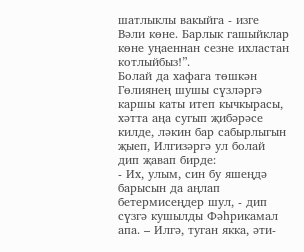шатлыклы вакыйга - изге Вәли көне. Барлык гашыйклар көне уңаеннан сезне ихластан котлыйбыз!”.
Болай да хафага төшкән Гөлиянең шушы сүзләргә каршы каты итеп кычкырасы, хәтта аңа сугып җибәрәсе килде, ләкин бар сабырлыгын җыеп, Илгизәргә ул болай дип җавап бирде:
- Их, улым, син бу яшеңдә барысын да аңлап бетермисеңдер шул, - дип сүзгә кушылды Фәһрикамал апа. – Илгә, туган якка, әти-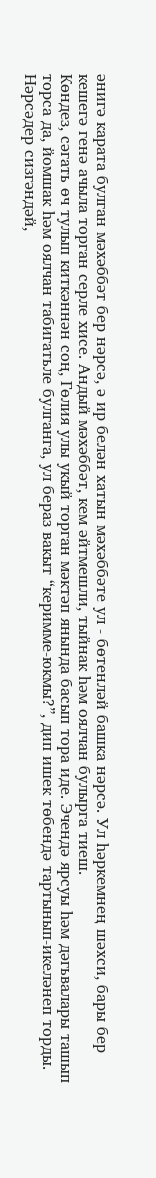әнигә карата булган мәхәббәт бер нәрсә, ә ир белән хатын мәхәббәте ул - бөтенләй башка нәрсә. Ул һәркемнең шәхси, бары бер кешегә генә ачыла торган серле хисе. Андый мәхәббәт, кем әйтмешли, тыйнак һәм оялчан булырга тиеш.
Көндез, сәгать өч тулып киткәннән соң, Гөлия улы укый торган мәктәп янында басып тора иде. Эчендә ярсуы һәм дәгьвалары ташып торса да, йомшак һәм оялчан табигатьле булганга, ул бераз вакыт “керимме-юкмы?”, дип ишек төбендә тартынып-икеләнеп торды. Нәрсәдер сизгәндәй,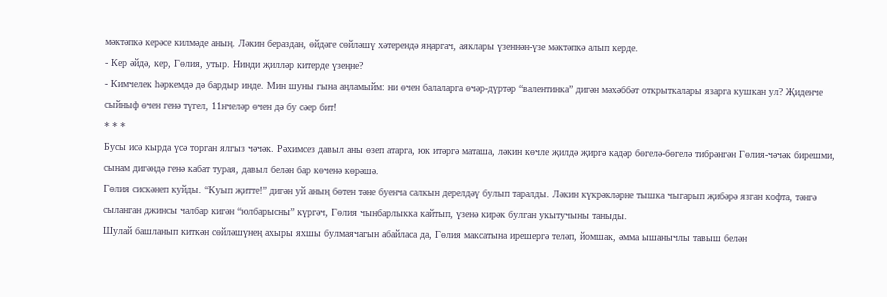мәктәпкә керәсе килмәде аның. Ләкин бераздан, өйдәге сөйләшү хәтерендә яңаргач, аяклары үзеннән-үзе мәктәпкә алып керде.
- Кер әйдә, кер, Гөлия, утыр. Нинди җилләр китерде үзеңне?
- Кимчелек һәркемдә дә бардыр инде. Мин шуны гына аңламыйм: ни өчен балаларга өчәр-дүртәр “валентинка” дигән мәхәббәт открыткалары язарга кушкан ул? Җиденче сыйныф өчен генә түгел, 11нчеләр өчен дә бу сәер бит!
* * *
Бусы исә кырда үсә торган ялгыз чәчәк. Рәхимсез давыл аны өзеп атарга, юк итәргә маташа, ләкин көчле җилдә җиргә кадәр бөгелә-бөгелә тибрәнгән Гөлия-чәчәк бирешми, сынам дигәндә генә кабат турая, давыл белән бар көченә көрәшә.
Гөлия сискәнеп куйды. “Куып җитте!” дигән уй аның бөтен тәне буенча салкын дерелдәү булып таралды. Ләкин күкрәкләрне тышка чыгарып җибәрә язган кофта, тәнгә сыланган джинсы чалбар кигән “юлбарысны” күргәч, Гөлия чынбарлыкка кайтып, үзенә кирәк булган укытучыны таныды.
Шулай башланып киткән сөйләшүнең ахыры яхшы булмаячагын абайласа да, Гөлия максатына ирешергә теләп, йомшак, әмма ышанычлы тавыш белән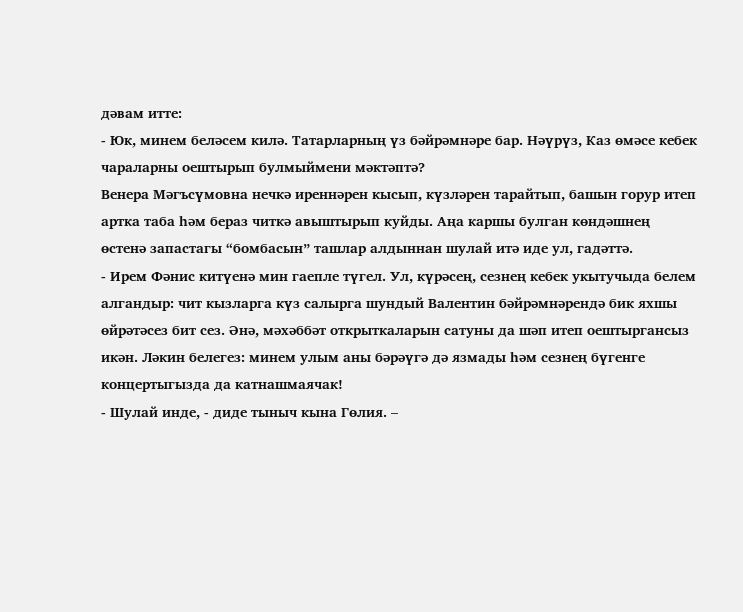дәвам итте:
- Юк, минем беләсем килә. Татарларның үз бәйрәмнәре бар. Нәүрүз, Каз өмәсе кебек чараларны оештырып булмыймени мәктәптә?
Венера Мәгъсүмовна нечкә иреннәрен кысып, күзләрен тарайтып, башын горур итеп артка таба һәм бераз читкә авыштырып куйды. Аңа каршы булган көндәшнең өстенә запастагы “бомбасын” ташлар алдыннан шулай итә иде ул, гадәттә.
- Ирем Фәнис китүенә мин гаепле түгел. Ул, күрәсең, сезнең кебек укытучыда белем алгандыр: чит кызларга күз салырга шундый Валентин бәйрәмнәрендә бик яхшы өйрәтәсез бит сез. Әнә, мәхәббәт открыткаларын сатуны да шәп итеп оештыргансыз икән. Ләкин белегез: минем улым аны бәрәүгә дә язмады һәм сезнең бүгенге концертыгызда да катнашмаячак!
- Шулай инде, - диде тыныч кына Гөлия. –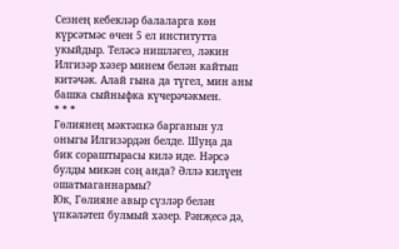Сезнең кебекләр балаларга көн күрсәтмәс өчен 5 ел институтта укыйдыр. Теләсә нишләгез, ләкин Илгизәр хәзер минем белән кайтып китәчәк. Алай гына да түгел, мин аны башка сыйныфка күчерәчәкмен.
* * *
Гөлиянең мәктәпкә барганын ул оныгы Илгизәрдән белде. Шуңа да бик сораштырасы килә иде. Нәрсә булды микән соң анда? Әллә килүен ошатмаганнармы?
Юк, Гөлияне авыр сүзләр белән үпкәләтеп булмый хәзер. Рәнҗесә дә,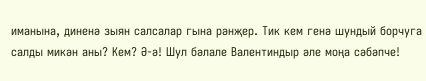иманына, диненә зыян салсалар гына рәнҗер. Тик кем генә шундый борчуга салды микән аны? Кем? Ә-ә! Шул бәлале Валентиндыр әле моңа сәбәпче!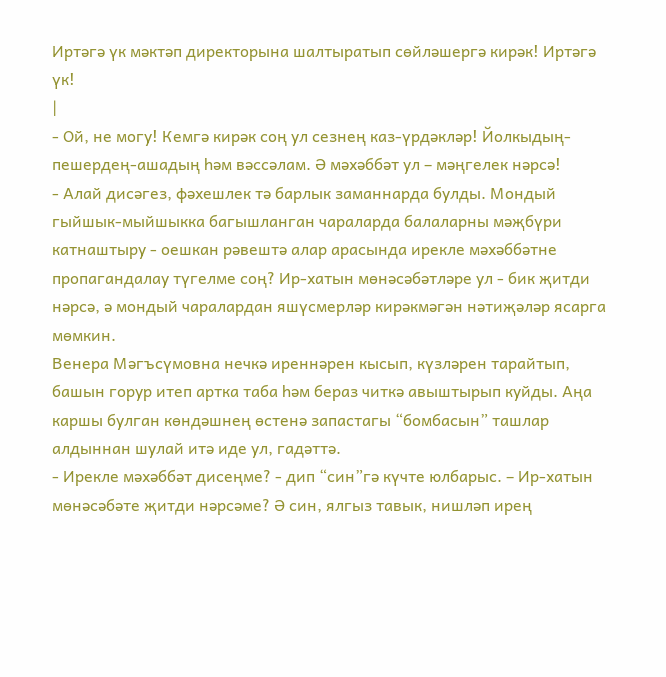Иртәгә үк мәктәп директорына шалтыратып сөйләшергә кирәк! Иртәгә үк!
|
- Ой, не могу! Кемгә кирәк соң ул сезнең каз-үрдәкләр! Йолкыдың-пешердең-ашадың һәм вәссәлам. Ә мәхәббәт ул – мәңгелек нәрсә!
- Алай дисәгез, фәхешлек тә барлык заманнарда булды. Мондый гыйшык-мыйшыкка багышланган чараларда балаларны мәҗбүри катнаштыру - оешкан рәвештә алар арасында ирекле мәхәббәтне пропагандалау түгелме соң? Ир-хатын мөнәсәбәтләре ул - бик җитди нәрсә, ә мондый чаралардан яшүсмерләр кирәкмәгән нәтиҗәләр ясарга мөмкин.
Венера Мәгъсүмовна нечкә иреннәрен кысып, күзләрен тарайтып, башын горур итеп артка таба һәм бераз читкә авыштырып куйды. Аңа каршы булган көндәшнең өстенә запастагы “бомбасын” ташлар алдыннан шулай итә иде ул, гадәттә.
- Ирекле мәхәббәт дисеңме? - дип “син”гә күчте юлбарыс. – Ир-хатын мөнәсәбәте җитди нәрсәме? Ә син, ялгыз тавык, нишләп ирең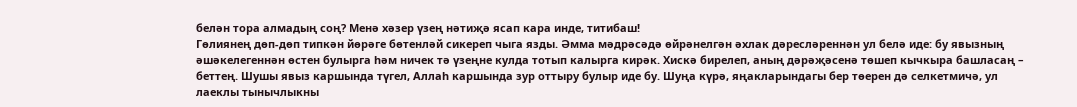белән тора алмадың соң? Менә хәзер үзең нәтиҗә ясап кара инде, титибаш!
Гөлиянең дөп-дөп типкән йөрәге бөтенләй сикереп чыга язды. Әмма мәдрәсәдә өйрәнелгән әхлак дәресләреннән ул белә иде: бу явызның әшәкелегеннән өстен булырга һәм ничек тә үзеңне кулда тотып калырга кирәк. Хискә бирелеп, аның дәрәҗәсенә төшеп кычкыра башласаң – беттең. Шушы явыз каршында түгел, Аллаһ каршында зур оттыру булыр иде бу. Шуңа күрә, яңакларындагы бер төерен дә селкетмичә, ул лаеклы тынычлыкны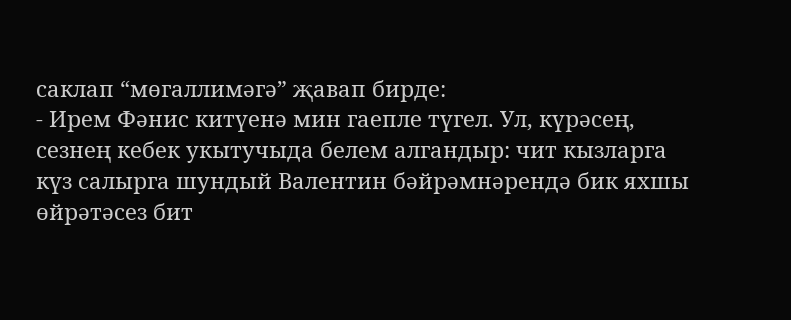саклап “мөгаллимәгә” җавап бирде:
- Ирем Фәнис китүенә мин гаепле түгел. Ул, күрәсең, сезнең кебек укытучыда белем алгандыр: чит кызларга күз салырга шундый Валентин бәйрәмнәрендә бик яхшы өйрәтәсез бит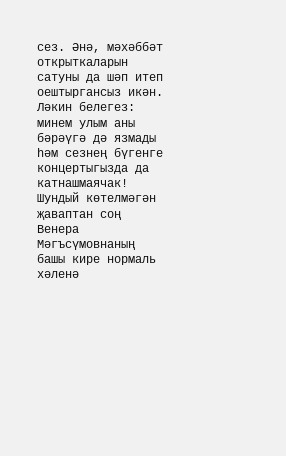сез. Әнә, мәхәббәт открыткаларын сатуны да шәп итеп оештыргансыз икән. Ләкин белегез: минем улым аны бәрәүгә дә язмады һәм сезнең бүгенге концертыгызда да катнашмаячак!
Шундый көтелмәгән җаваптан соң Венера Мәгъсүмовнаның башы кире нормаль хәленә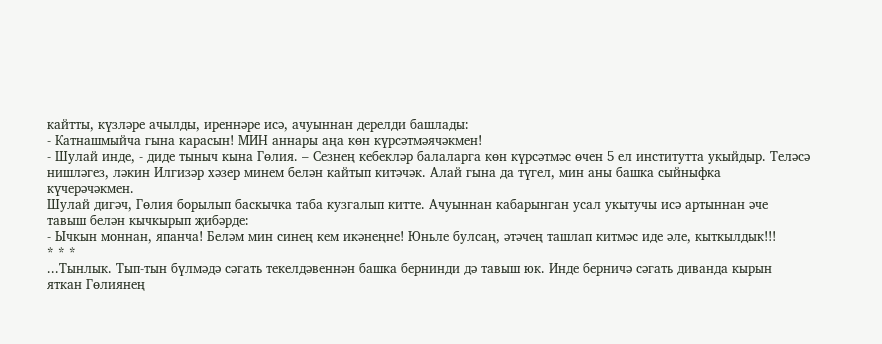кайтты, күзләре ачылды, иреннәре исә, ачуыннан дерелди башлады:
- Катнашмыйча гына карасын! МИН аннары аңа көн күрсәтмәячәкмен!
- Шулай инде, - диде тыныч кына Гөлия. – Сезнең кебекләр балаларга көн күрсәтмәс өчен 5 ел институтта укыйдыр. Теләсә нишләгез, ләкин Илгизәр хәзер минем белән кайтып китәчәк. Алай гына да түгел, мин аны башка сыйныфка күчерәчәкмен.
Шулай дигәч, Гөлия борылып баскычка таба кузгалып китте. Ачуыннан кабарынган усал укытучы исә артыннан әче тавыш белән кычкырып җибәрде:
- Ычкын моннан, япанча! Беләм мин синең кем икәнеңне! Юньле булсаң, әтәчең ташлап китмәс иде әле, кыткылдык!!!
* * *
...Тынлык. Тып-тын бүлмәдә сәгать текелдәвеннән башка бернинди дә тавыш юк. Инде берничә сәгать диванда кырын яткан Гөлиянең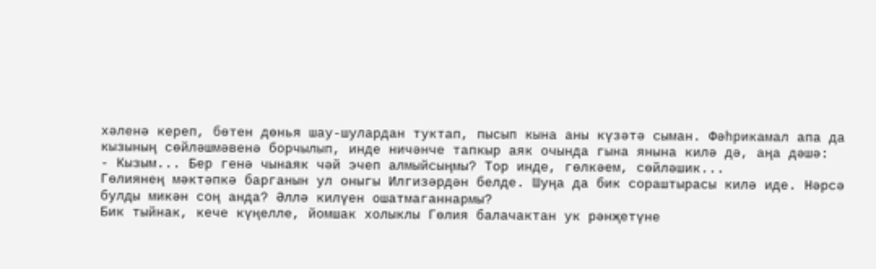хәленә кереп, бөтен дөнья шау-шулардан туктап, пысып кына аны күзәтә сыман. Фәһрикамал апа да кызының сөйләшмәвенә борчылып, инде ничәнче тапкыр аяк очында гына янына килә дә, аңа дәшә:
- Кызым... Бер генә чынаяк чәй эчеп алмыйсыңмы? Тор инде, гөлкәем, сөйләшик...
Гөлиянең мәктәпкә барганын ул оныгы Илгизәрдән белде. Шуңа да бик сораштырасы килә иде. Нәрсә булды микән соң анда? Әллә килүен ошатмаганнармы?
Бик тыйнак, кече күңелле, йомшак холыклы Гөлия балачактан ук рәнҗетүне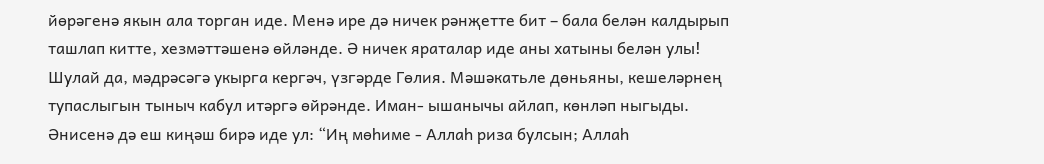йөрәгенә якын ала торган иде. Менә ире дә ничек рәнҗетте бит – бала белән калдырып ташлап китте, хезмәттәшенә өйләнде. Ә ничек яраталар иде аны хатыны белән улы!
Шулай да, мәдрәсәгә укырга кергәч, үзгәрде Гөлия. Мәшәкатьле дөньяны, кешеләрнең тупаслыгын тыныч кабул итәргә өйрәнде. Иман- ышанычы айлап, көнләп ныгыды. Әнисенә дә еш киңәш бирә иде ул: “Иң мөһиме - Аллаһ риза булсын; Аллаһ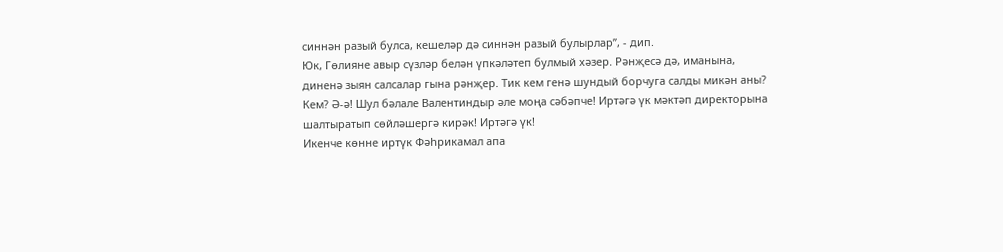синнән разый булса, кешеләр дә синнән разый булырлар”, - дип.
Юк, Гөлияне авыр сүзләр белән үпкәләтеп булмый хәзер. Рәнҗесә дә, иманына, диненә зыян салсалар гына рәнҗер. Тик кем генә шундый борчуга салды микән аны? Кем? Ә-ә! Шул бәлале Валентиндыр әле моңа сәбәпче! Иртәгә үк мәктәп директорына шалтыратып сөйләшергә кирәк! Иртәгә үк!
Икенче көнне иртүк Фәһрикамал апа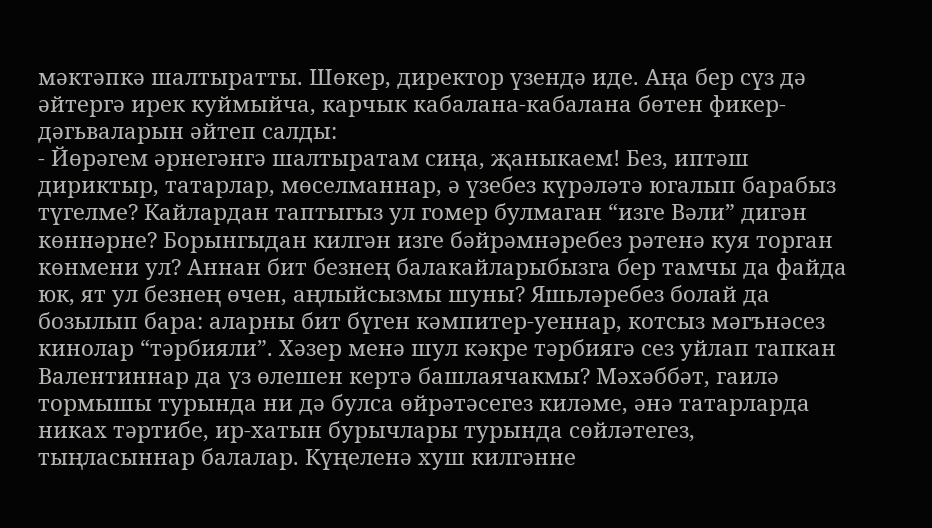мәктәпкә шалтыратты. Шөкер, директор үзендә иде. Аңа бер сүз дә әйтергә ирек куймыйча, карчык кабалана-кабалана бөтен фикер-дәгьваларын әйтеп салды:
- Йөрәгем әрнегәнгә шалтыратам сиңа, җаныкаем! Без, иптәш дириктыр, татарлар, мөселманнар, ә үзебез күрәләтә югалып барабыз түгелме? Кайлардан таптыгыз ул гомер булмаган “изге Вәли” дигән көннәрне? Борынгыдан килгән изге бәйрәмнәребез рәтенә куя торган көнмени ул? Аннан бит безнең балакайларыбызга бер тамчы да файда юк, ят ул безнең өчен, аңлыйсызмы шуны? Яшьләребез болай да бозылып бара: аларны бит бүген кәмпитер-уеннар, котсыз мәгънәсез кинолар “тәрбияли”. Хәзер менә шул кәкре тәрбиягә сез уйлап тапкан Валентиннар да үз өлешен кертә башлаячакмы? Мәхәббәт, гаилә тормышы турында ни дә булса өйрәтәсегез киләме, әнә татарларда никах тәртибе, ир-хатын бурычлары турында сөйләтегез, тыңласыннар балалар. Күңеленә хуш килгәнне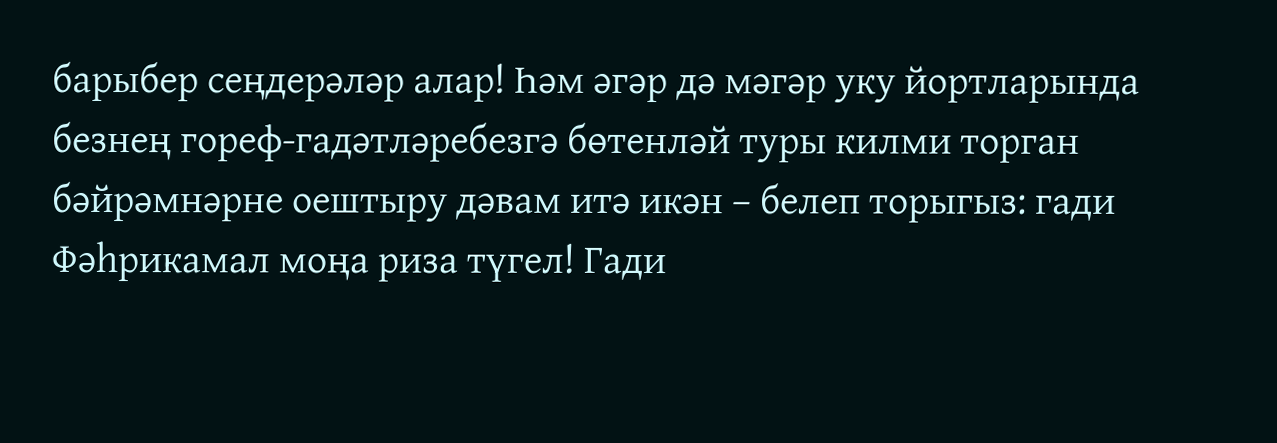барыбер сеңдерәләр алар! Һәм әгәр дә мәгәр уку йортларында безнең гореф-гадәтләребезгә бөтенләй туры килми торган бәйрәмнәрне оештыру дәвам итә икән – белеп торыгыз: гади Фәһрикамал моңа риза түгел! Гади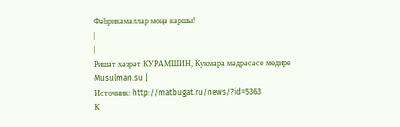Фәһрикамаллар моңа каршы!
|
|
Ришат хәзрәт КУРАМШИН, Кукмара мәдрәсәсе мөдире Musulman.su |
Источник: http://matbugat.ru/news/?id=5363
К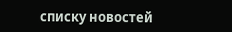списку новостей